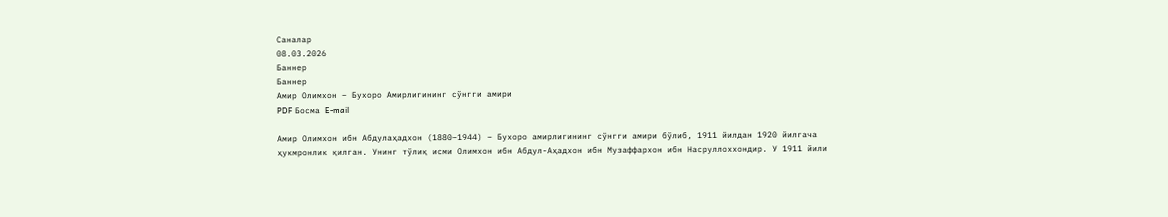Саналар
08.03.2026
Баннер
Баннер
Амир Олимхон – Бухоро Амирлигининг сўнгги амири
PDF Босма E-mail

Амир Олимхон ибн Абдулаҳадхон (1880–1944) – Бухоро амирлигининг сўнгги амири бўлиб, 1911 йилдан 1920 йилгача ҳукмронлик қилган. Унинг тўлиқ исми Олимхон ибн Абдул-Аҳадхон ибн Музаффархон ибн Насруллоххондир. У 1911 йили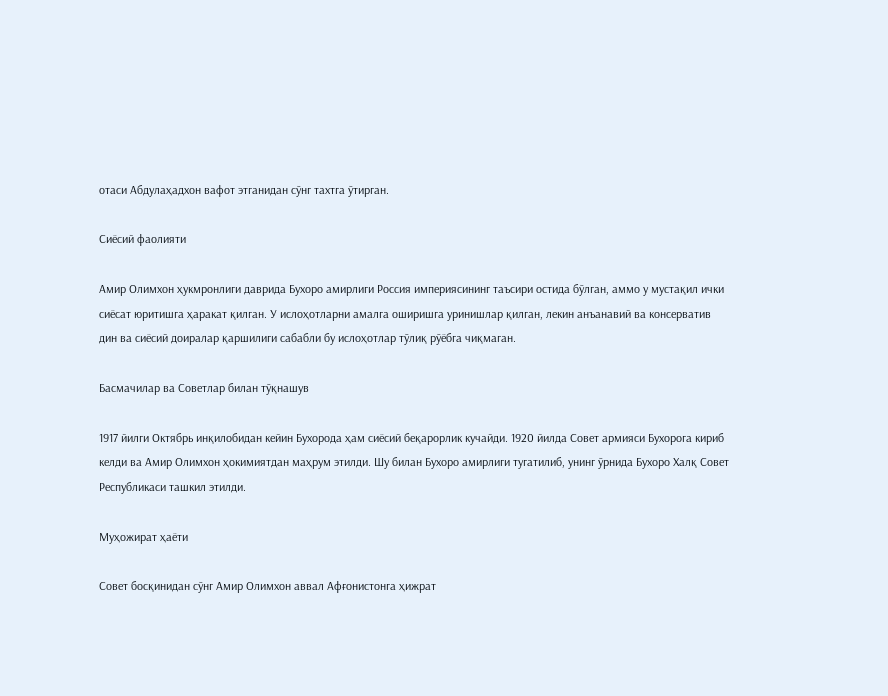отаси Абдулаҳадхон вафот этганидан сўнг тахтга ўтирган.

Сиёсий фаолияти

Амир Олимхон ҳукмронлиги даврида Бухоро амирлиги Россия империясининг таъсири остида бўлган, аммо у мустақил ички сиёсат юритишга ҳаракат қилган. У ислоҳотларни амалга оширишга уринишлар қилган, лекин анъанавий ва консерватив дин ва сиёсий доиралар қаршилиги сабабли бу ислоҳотлар тўлиқ рўёбга чиқмаган.

Басмачилар ва Советлар билан тўқнашув

1917 йилги Октябрь инқилобидан кейин Бухорода ҳам сиёсий беқарорлик кучайди. 1920 йилда Совет армияси Бухорога кириб келди ва Амир Олимхон ҳокимиятдан маҳрум этилди. Шу билан Бухоро амирлиги тугатилиб, унинг ўрнида Бухоро Халқ Совет Республикаси ташкил этилди.

Муҳожират ҳаёти

Совет босқинидан сўнг Амир Олимхон аввал Афғонистонга ҳижрат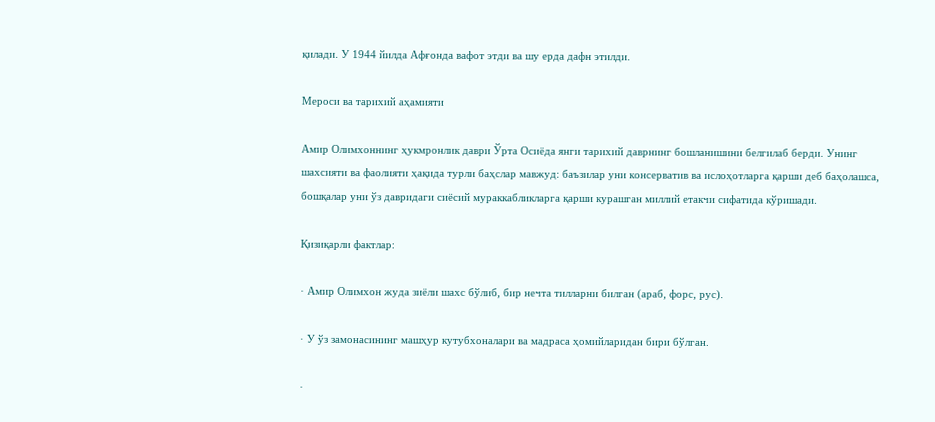қилади. У 1944 йилда Афғонда вафот этди ва шу ерда дафн этилди.

Мероси ва тарихий аҳамияти

Амир Олимхоннинг ҳукмронлик даври Ўрта Осиёда янги тарихий даврнинг бошланишини белгилаб берди. Унинг шахсияти ва фаолияти ҳақида турли баҳслар мавжуд: баъзилар уни консерватив ва ислоҳотларга қарши деб баҳолашса, бошқалар уни ўз давридаги сиёсий мураккабликларга қарши курашган миллий етакчи сифатида кўришади.

Қизиқарли фактлар:

· Амир Олимхон жуда зиёли шахс бўлиб, бир нечта тилларни билган (араб, форс, рус).

· У ўз замонасининг машҳур кутубхоналари ва мадраса ҳомийларидан бири бўлган.

·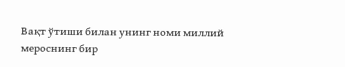Вақт ўтиши билан унинг номи миллий мероснинг бир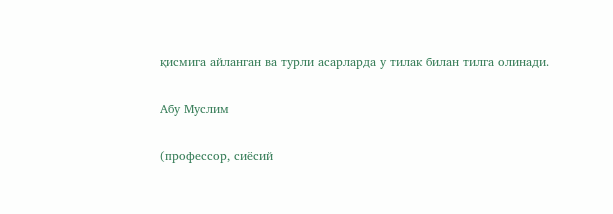қисмига айланган ва турли асарларда у тилак билан тилга олинади.

Абу Муслим

(профессор, сиёсий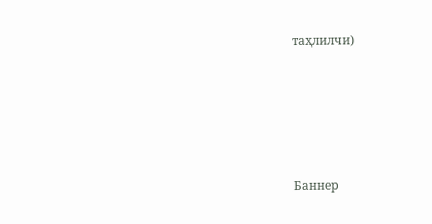таҳлилчи)








Баннер